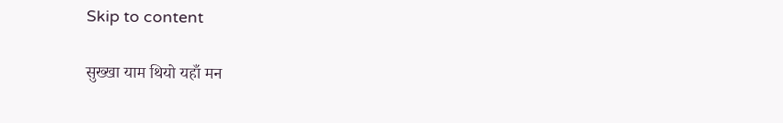Skip to content

सुख्खा याम थियो यहाँ मन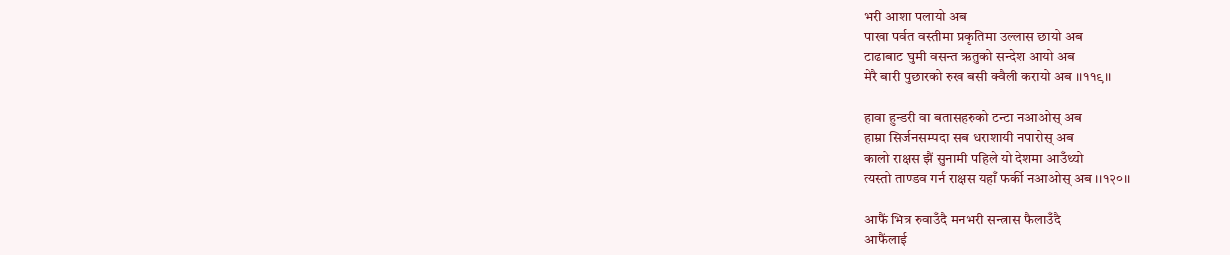भरी आशा पलायो अब
पाखा पर्वत वस्तीमा प्रकृतिमा उल्लास छायो अब
टाढाबाट घुमी वसन्त ऋतुको सन्देश आयो अब
मेरै बारी पुछारको रुख बसी क्वैली करायो अब ।।११९।।

हावा हुन्डरी वा बतासहरुको टन्टा नआओस् अब
हाम्रा सिर्जनसम्पदा सब धराशायी नपारोस् अब
कालो राक्षस झैं सुनामी पहिले यो देशमा आउँथ्यो
त्यस्तो ताण्डव गर्न राक्षस यहाँ फर्की नआओस् अब ।।१२०।।

आफैं भित्र रुवाउँदै मनभरी सन्त्रास फैलाउँदै
आफैंलाई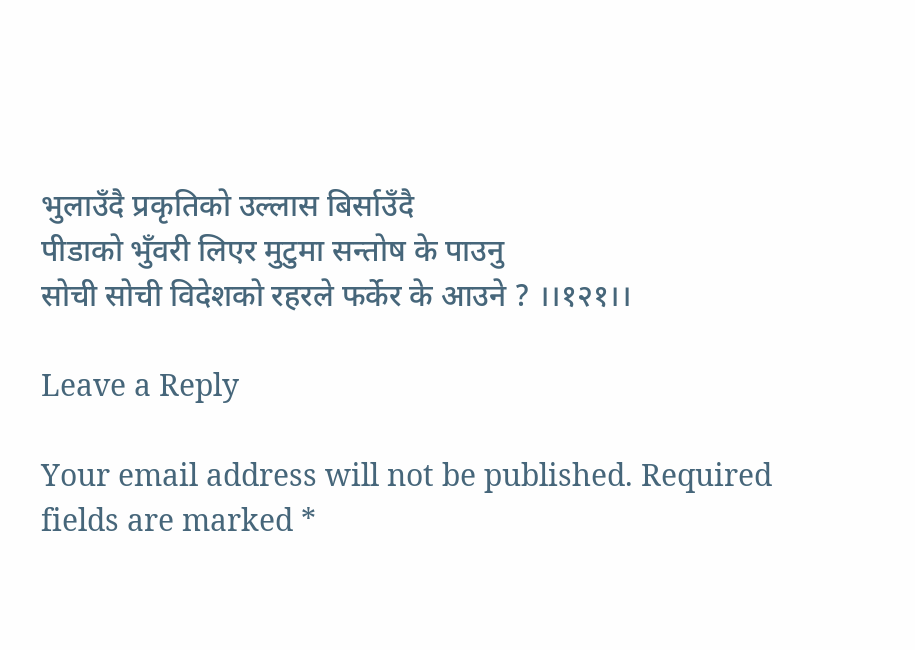भुलाउँदै प्रकृतिको उल्लास बिर्साउँदै
पीडाको भुँवरी लिएर मुटुमा सन्तोष के पाउनु
सोची सोची विदेशको रहरले फर्केर के आउने ? ।।१२१।।

Leave a Reply

Your email address will not be published. Required fields are marked *